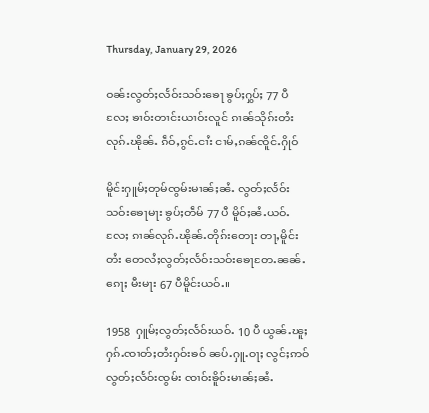Thursday, January 29, 2026

ဝၼ်းလွတ်ႈလႅဝ်းသဝ်းၶေႃ ၶွပ်ႈႁွပ်ႈ 77 ပီလႄႈ ၶၢဝ်းတၢင်းယၢဝ်းလူင် ၵၢၼ်သိုၵ်းတႆးလုၵ်ႉၽိုၼ်ႉ ၵဵဝ်ႇၵွင်ႉငၢႆး ငၢမ်ႇၵၼ်ၸိူင်ႉႁိုဝ်

မိူင်းႁူမ်ႈတုမ်ၸွမ်းမၢၼ်ႈၼႆႉ လွတ်ႈလႅဝ်းသဝ်းၶေႃမႃး ၶွပ်ႈတဵမ် 77 ပီ မိူဝ်ႈၼႆႉယဝ်ႉလႄႈ ၵၢၼ်လုၵ်ႉၽိုၼ်ႉတိုၵ်းတေႃး တႃႇမိူင်းတႆး တေလႆႈလွတ်ႈလႅဝ်းသဝ်းၶေႃတႄႉၼၼ်ႉၵေႃႈ မီးမႃး 67 ပီမိူင်းယဝ်ႉ။

1958  ႁူမ်ႈလွတ်ႈလႅဝ်းယဝ်ႉ 10 ပီ ယွၼ်ႉၽူႈႁၵ်ႉၸၢတ်ႈတႆးႁဝ်းၶဝ် ၼပ်ႉႁူႉဝႃႈ လွင်ႈဢဝ်လွတ်ႈလႅဝ်းၸွမ်း ၸၢဝ်းၶိူဝ်းမၢၼ်ႈၼႆႉ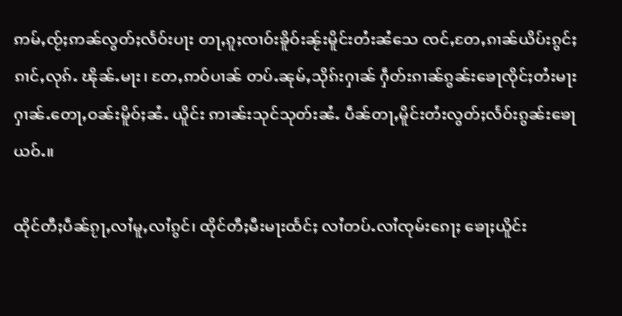ဢမ်ႇၸႂ်ႈဢၼ်လွတ်ႈလႅဝ်းပႃး တႃႇၵူႈၸၢဝ်းၶိူဝ်းၼႂ်းမိူင်းတႆးၼႆသေ ၸင်ႇတႄႇၵၢၼ်ယိပ်းၵွင်ႈၵၢင်ႇလုၵ်ႉ ၽိုၼ်ႉမႃး၊ တႄႇဢဝ်ပၢၼ် တပ်ႉၼုမ်ႇသိုၵ်းႁၢၼ် ႁဵတ်းၵၢၼ်ၵွၼ်းၶေႃၸိုင်ႈတႆးမႃး ႁၢၼ်ႉတေႃႇဝၼ်းမိူဝ်ႈၼႆႉ ယိူင်း ဢၢၼ်းသုင်သုတ်းၼႆႉ ပဵၼ်တႃႇမိူင်းတႆးလွတ်ႈလႅဝ်းၵွၼ်းၶေႃယဝ်ႉ။

ထိုင်တီႈပဵၼ်ၵႂႃႇလၢႆမူႇလၢႆၵွင်၊ ထိုင်တီႈမီးမႃးထႅင်ႈ လၢႆတပ်ႉလၢႆၸုမ်းၵေႃႈ ၶေႃႈယိူင်း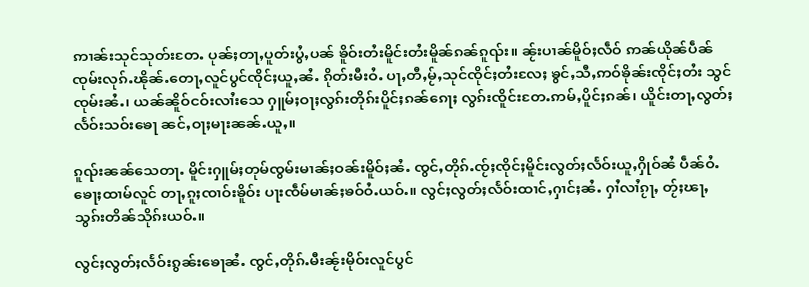ဢၢၼ်းသုင်သုတ်းတႄႉ ပုၼ်ႈတႃႇပူတ်းပွႆႇပၼ် ၶိူဝ်းတႆးမိူင်းတႆးမိူၼ်ၵၼ်ၵူၺ်း။ ၼႂ်းပၢၼ်မိူဝ်ႈလဵဝ် ဢၼ်ယိုၼ်ပဵၼ်ၸုမ်းလုၵ်ႉၽိုၼ်ႉတေႃႇလူင်ပွင်ၸိုင်ႈယူႇၼႆႉ ၵိုတ်းမီးဝႆႉ ပႃႇတီႇမႂ်ႇသုင်ၸိုင်ႈတႆးလႄႈ ၶွင်ႇသီႇဢဝ်ၶိုၼ်းၸိုင်ႈတႆး သွင်ၸုမ်းၼႆႉ၊ ယၼ်ၼိူဝ်ငဝ်းလၢႆးသေ ႁူမ်ႈဝႃႈလွၵ်းတိုၵ်းပိူင်ႈၵၼ်ၵေႃႈ လွၵ်းၸိူင်းတႄႉဢမ်ႇပိူင်ႈၵၼ်၊ ယိူင်းတႃႇလွတ်ႈလႅဝ်းသဝ်းၶေႃ ၼင်ႇဝႃႈမႃးၼၼ်ႉယူႇ။

ၵူၺ်းၼၼ်သေတႃႉ မိူင်းႁူမ်ႈတုမ်ၸွမ်းမၢၼ်ႈဝၼ်းမိူဝ်ႈၼႆႉ ၸွင်ႇတိုၵ်ႉၸႂ်ႈၸိုင်ႈမိူင်းလွတ်ႈလႅဝ်းယူႇႁိုဝ်ၼႆ ပဵၼ်ဝႆႉၶေႃႈထၢမ်လူင် တႃႇၵူႈၸၢဝ်းၶိူဝ်း ပႃးၸဵမ်မၢၼ်ႈၶဝ်ဝႆႉယဝ်ႉ။ လွင်ႈလွတ်ႈလႅဝ်းထၢင်ႇႁၢင်ႈၼႆႉ ႁၢႆလၢႆၵႂႃႇ တႂ်ႈၽႃႇသွၵ်းတိၼ်သိုၵ်းယဝ်ႉ။

လွင်ႈလွတ်ႈလႅဝ်းၵွၼ်းၶေႃၼႆႉ ၸွင်ႇတိုၵ်ႉမီးၼႂ်းမိုဝ်းလူင်ပွင်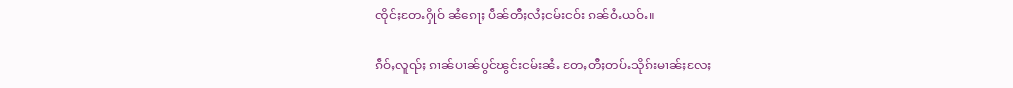ၸိုင်ႈတႄႉႁိုဝ် ၼႆၵေႃႈ ပဵၼ်တီႈလႆႈငမ်းငဝ်း ၵၼ်ဝႆႉယဝ်ႉ။

ၵဵဝ်ႇလူၺ်ႈ ၵၢၼ်ပၢၼ်ပွင်ၽွင်းငမ်းၼႆႉ တႄႇတီႈတပ်ႉသိုၵ်းမၢၼ်ႈလႄႈ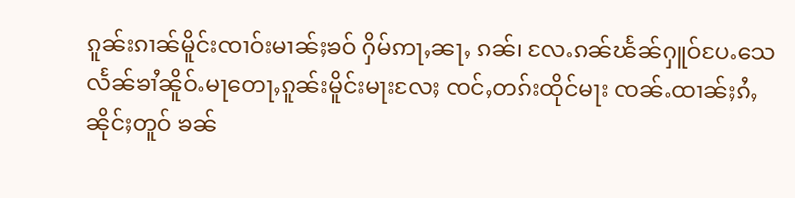ၵူၼ်းၵၢၼ်မိူင်းၸၢဝ်းမၢၼ်ႈၶဝ် ႁိမ်ဢႃႇၼႃႇ ၵၼ်၊ လႄႉၵၼ်ၽႅၼ်ႁူဝ်ပႄႉသေ လႅၼ်ၶၢႆၼိူဝ်ႉမႃတေႃႇၵူၼ်းမိူင်းမႃးလႄႈ ၸင်ႇတၵ်းထိုင်မႃး ၸၼ်ႉထၢၼ်ႈၵႆႇၼိုင်ႈတူဝ် ၶၼ်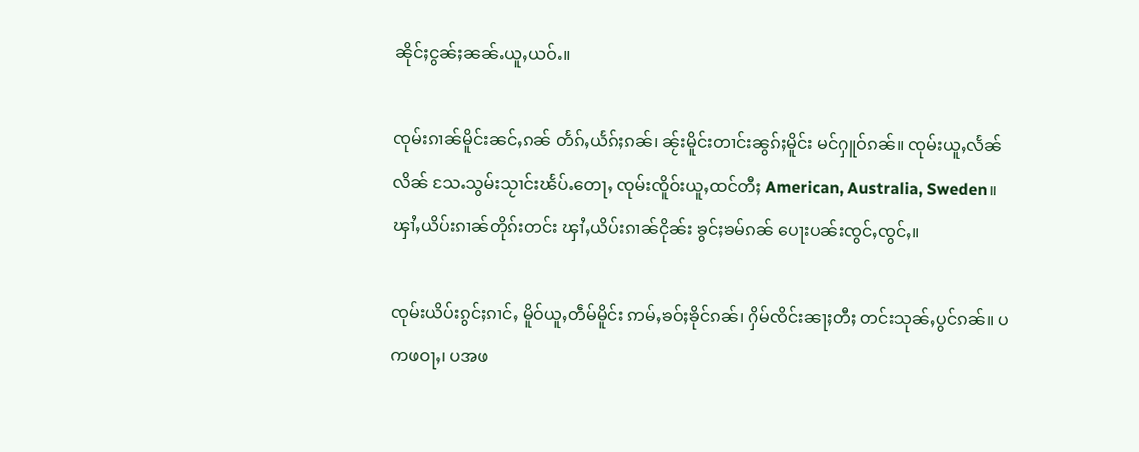ၼိုင်ႈငွၼ်ႈၼၼ်ႉယူႇယဝ်ႉ။

ၸုမ်းၵၢၼ်မိူင်းၼင်ႇၵၼ် တႅၵ်ႇယႅၵ်ႈၵၼ်၊ ၼႂ်းမိူင်းတၢင်းၼွၵ်ႈမိူင်း မင်ႁူဝ်ၵၼ်။ ၸုမ်းယူႇလႅၼ်လိၼ် သႄႉသွမ်းသႂၢင်းၽႅပ်ႉတေႃႇ ၸုမ်းၸိူဝ်းယူႇထင်တီႈ American, Australia, Sweden။ ၾၢႆႇယိပ်းၵၢၼ်တိုၵ်းတင်း ၾၢႆႇယိပ်းၵၢၼ်ငိုၼ်း ၶွင်ႈၶမ်ၵၼ် ပေႃးပၼ်းၸွင်ႇၸွင်ႇ။

ၸုမ်းယိပ်းၵွင်ႈၵၢင်ႇ မိူဝ်ယူႇတဵမ်မိူင်း ဢမ်ႇၶဝ်ႈၶိုင်ၵၼ်၊ ႁိမ်ၸိင်းၼႃႈတီႈ တင်းသုၼ်ႇပွင်ၵၼ်။ ပကဖဝႃႇ၊ ပအဖ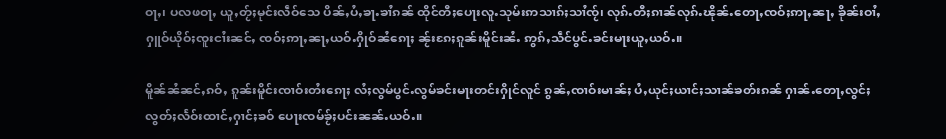ဝႃႇ၊ ပလဖဝႃႇ ယူႇတႂ်ႈမုင်းလဵဝ်သေ ပိၼ်ႇပႆႇၶႃႉၶၢႆၵၼ် ထိုင်တီႈပေႃးလူႉသုမ်းဢသၢၵ်ႈသၢႆၸႂ်၊ လုၵ်ႉတီႈၵၢၼ်လုၵ်ႉၽိုၼ်ႉတေႃႇၸဝ်ႈဢႃႇၼႃႇ ၶိုၼ်းဝၢႆႇႁူဝ်ယိုဝ်ႈၸူးငၢႆးၼင်ႇ ၸဝ်ႈဢႃႇၼႃႇယဝ်ႉႁိုဝ်ၼႆၵေႃႈ ၼႂ်းၵႄႈၵူၼ်းမိူင်းၼႆႉ ဢွၵ်ႇသဵင်ပွင်ႉၶင်းမႃးယူႇယဝ်ႉ။

မိူၼ်ၼႆၼင်ႇၵဝ်ႇ ၵူၼ်းမိူင်းၸၢဝ်းတႆးၵေႃႈ လႆႈလွမ်ပွင်ႉလွမ်ၶင်းမႃးတင်းႁိုင်လူင် ၵွၼ်ႇၸၢဝ်းမၢၼ်ႈ ပႆႇယုင်ႈယၢင်ႈသၢၼ်ၶတ်းၵၼ် ႁၢၼ်ႉတေႃႇလွင်ႈလွတ်ႈလႅဝ်းထၢင်ႇႁၢင်ႈၶဝ် ပေႃးၸမ်ၶႂ်ႈပင်းၼၼ်ႉယဝ်ႉ။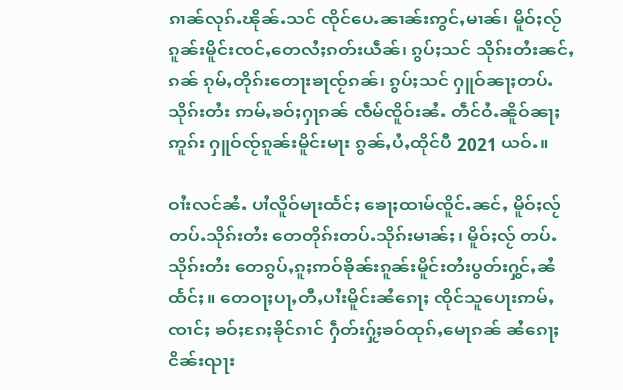ၵၢၼ်လုၵ်ႉၽိုၼ်ႉသင် ၸိုင်ပေႉၼၢၼ်းဢွင်ႇမၢၼ်၊ မိူဝ်ႈလႂ် ၵူၼ်းမိူင်းၸင်ႇတေလႆႈၵတ်းယဵၼ်၊ ၵွပ်ႈသင် သိုၵ်းတႆးၼင်ႇ ၵၼ် ၵုမ်ႇတိုၵ်းတေႃးၶႃၸႂ်ၵၼ်၊ ၵွပ်ႈသင် ႁူဝ်ၼႃႈတပ်ႉသိုၵ်းတႆး ဢမ်ႇၶဝ်ႈႁႃၵၼ် ၸဵမ်ၸိူဝ်းၼႆႉ တဵင်ဝႆႉၼိူဝ်ၼႃႈဢူၵ်း ႁူဝ်ၸႂ်ၵူၼ်းမိူင်းမႃး ၵွၼ်ႇပႆႇထိုင်ပီ 2021 ယဝ်ႉ။

ဝၢႆးလင်ၼႆႉ ပၢႆလိူဝ်မႃးထႅင်ႈ ၶေႃႈထၢမ်ၸိူင်ႉၼင်ႇ မိူဝ်ႈလႂ် တပ်ႉသိုၵ်းတႆး တေတိုၵ်းတပ်ႉသိုၵ်းမၢၼ်ႈ၊ မိူဝ်ႈလႂ် တပ်ႉသိုၵ်းတႆး တေၵွပ်ႇၵူႈဢဝ်ၶိုၼ်းၵူၼ်းမိူင်းတႆးပွတ်းႁွင်ႇၼႆထႅင်ႈ။ တေဝႃႈပႃႇတီႇပၢႆးမိူင်းၼႆၵေႃႈ ၸိုင်သူပေႃးဢမ်ႇၸၢင်ႈ ၶဝ်ႈၵႄႈၶိုင်ၵၢင် ႁဵတ်းႁႂ်ႈၶဝ်ထုၵ်ႇမေႃၵၼ် ၼႆၵေႃႈ ငိၼ်းၺႃး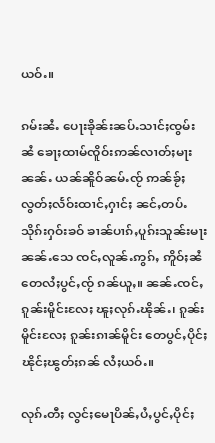ယဝ်ႉ။

ၵမ်းၼႆႉ ပေႃးၶိုၼ်းၼပ်ႉသၢင်ႈၸွမ်းၼႆ ၶေႃႈထၢမ်ၸိူဝ်းဢၼ်လၢတ်ႈမႃးၼၼ်ႉ ယၼ်ၼိူဝ်ၼမ်ႉၸႂ် ဢၼ်ၶႂ်ႈလွတ်ႈလႅဝ်းထၢင်ႇႁၢင်ႈ ၼင်ႇတပ်ႉသိုၵ်းႁဝ်းၶဝ် ၶၢၼ်ပၢၵ်ႇပူၵ်းသူၼ်းမႃးၼၼ်ႉသေ ၸင်ႇလူၼ်ႉဢွၵ်ႇ ဢိူဝ်ႈၼႆ တေလႆႈပွင်ႇၸႂ် ၵၼ်ယူႇ။ ၼၼ်ႉၸင်ႇ ၵူၼ်းမိူင်းလႄႈ ၽူႈလုၵ်ႉၽိုၼ်ႉ၊ ၵူၼ်းမိူင်းလႄႈ ၵူၼ်းၵၢၼ်မိူင်း တေပွင်ႇပိုင်ႈၽိုင်ႈၽွတ်ႈၵၼ် လႆႈယဝ်ႉ။

လုၵ်ႉတီႈ လွင်ႈမေႃပိၼ်ႇပႆႇပွင်ႇပိုင်ႈ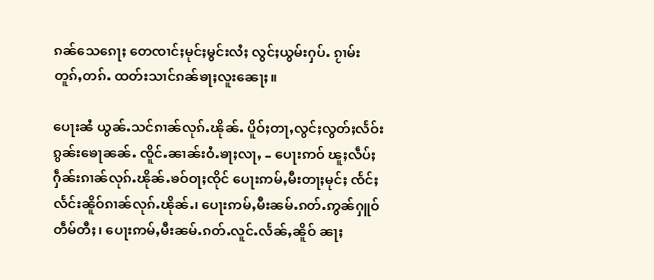ၵၼ်သေၵေႃႈ တေၸၢင်ႈမုင်ႈမွင်းလႆႈ လွင်ႈယွမ်းႁပ်ႉ ၵႂၢမ်းတူၵ်ႇတၵ်ႉ ထတ်းသၢင်ၵၼ်ၶႃႈလူးၼေႃႈ။

ပေႃးၼႆ ယွၼ်ႉသင်ၵၢၼ်လုၵ်ႉၽိုၼ်ႉ ပိူဝ်ႈတႃႇလွင်ႈလွတ်ႈလႅဝ်းၵွၼ်းၶေႃၼၼ်ႉ ၸိူင်ႉၼၢၼ်းဝႆႉၶႃႈလႃႇ – ပေႃးဢဝ် ၽူႈလဵပ်ႈႁဵၼ်းၵၢၼ်လုၵ်ႉၽိုၼ်ႉၶဝ်ဝႃႈၸိုင် ပေႃးဢမ်ႇမီးတႃႈမုင်ႈ ၸႅင်ႈလႅင်းၼိူဝ်ၵၢၼ်လုၵ်ႉၽိုၼ်ႉ၊ ပေႃးဢမ်ႇမီးၼမ်ႉၵတ်ႉဢွၼ်ႁူဝ်တဵမ်တီႈ၊ ပေႃးဢမ်ႇမီးၼမ်ႉၵတ်ႉလူင်ႉလႅၼ်ႇၼိူဝ် ၼႃႈ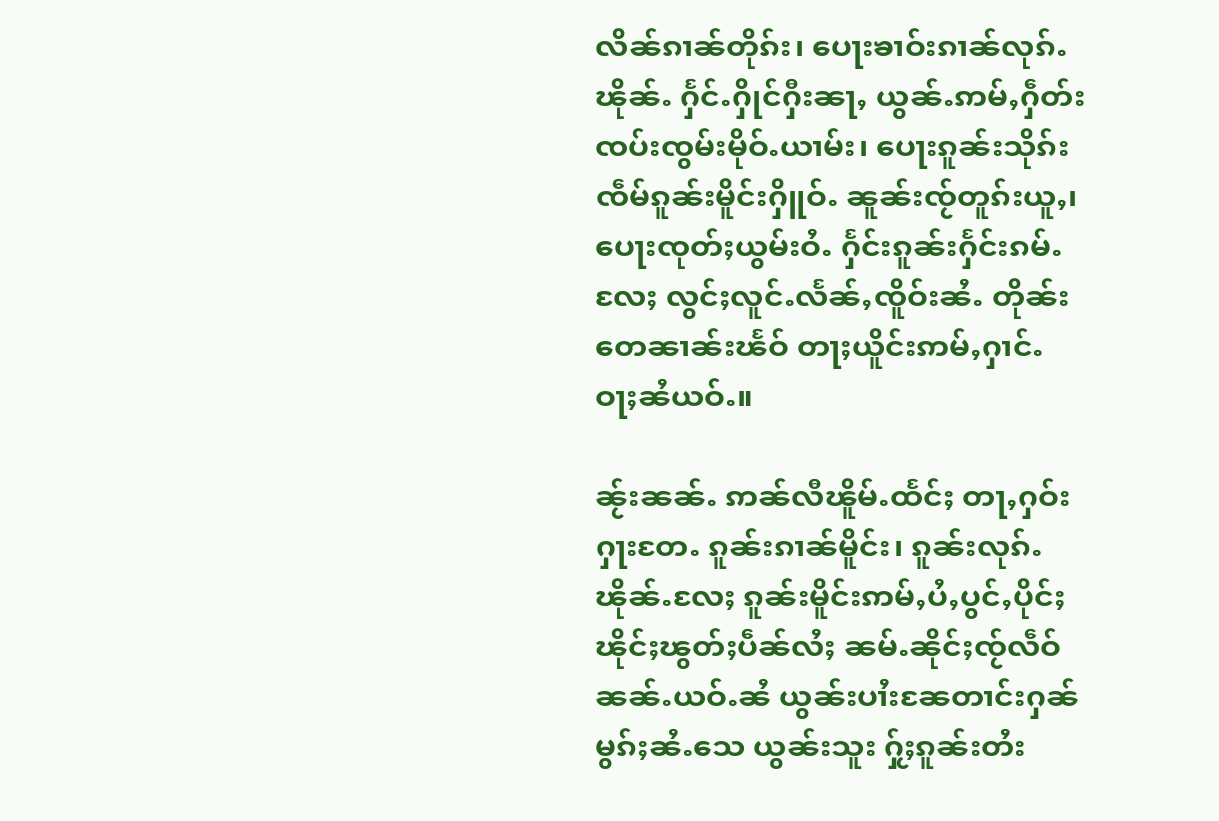လိၼ်ၵၢၼ်တိုၵ်း၊ ပေႃးၶၢဝ်းၵၢၼ်လုၵ်ႉၽိုၼ်ႉ ႁႅင်ႉႁိုင်ႁီးၼႃႇ ယွၼ်ႉဢမ်ႇႁဵတ်းၸပ်းၸွမ်းမိုဝ်ႉယၢမ်း၊ ပေႃးၵူၼ်းသိုၵ်း ၸဵမ်ၵူၼ်းမိူင်းႁိူဝ်ႉ ၼူၼ်းၸႂ်တူၵ်းယူႇ၊ ပေႃးၸုတ်ႈယွမ်းဝႆႉ ႁႅင်းၵူၼ်းႁႅင်းၵမ်ႉလႄႈ လွင်ႈလူင်ႉလႅၼ်ႇၸိူဝ်းၼႆႉ တိုၼ်းတေၼၢၼ်းၽႅဝ် တႃႈယိူင်းဢမ်ႇႁၢင်ႉ ဝႃႈၼႆယဝ်ႉ။

ၼႂ်းၼၼ်ႉ ဢၼ်လီၽိူမ်ႉထႅင်ႈ တႃႇႁဝ်းႁႃးတႄႉ ၵူၼ်းၵၢၼ်မိူင်း၊ ၵူၼ်းလုၵ်ႉၽိုၼ်ႉလႄႈ ၵူၼ်းမိူင်းဢမ်ႇပႆႇပွင်ႇပိုင်ႈၽိုင်ႈၽွတ်ႈပဵၼ်လႆႈ ၼမ်ႉၼိုင်ႈၸႂ်လဵဝ်ၼၼ်ႉယဝ်ႉၼႆ ယွၼ်းပၢႆးၼႄတၢင်းႁၼ် မွၵ်ႈၼႆႉသေ ယွၼ်းသူး ႁႂ်ႈၵူၼ်းတႆး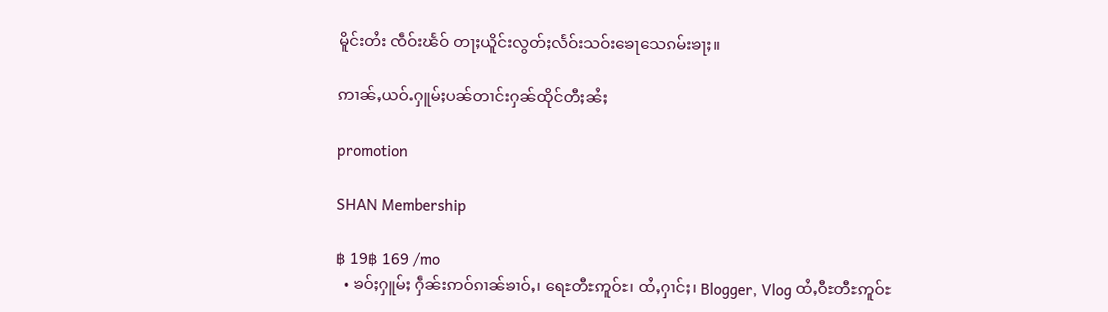မိူင်းတႆး ၸဵဝ်းၽႅဝ် တႃႈယိူင်းလွတ်ႈလႅဝ်းသဝ်းၶေႃသေၵမ်းၶႃႈ။

ဢၢၼ်ႇယဝ်ႉႁူမ်ႈပၼ်တၢင်းႁၼ်ထိုင်တီႈၼႆႈ

promotion

SHAN Membership

฿ 19฿ 169 /mo
  • ၶဝ်ႈႁူမ်ႈ ႁဵၼ်းဢဝ်ၵၢၼ်ၶၢဝ်ႇ၊ ရေႊတီႊဢူဝ်ႊ၊ ထႆႇႁၢင်ႈ၊ Blogger, Vlog ထႆႇဝီႊတီႊဢူဝ်ႊ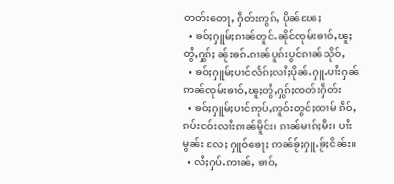တတ်းတေႃႇ ႁဵတ်းဢွၵ်ႇ ပိုၼ်ၽႄႈ
  • ၶဝ်ႈႁူမ်ႈၵၢၼ်တူင်ႉၼိုင်ၸုမ်းၶၢဝ်ႇၽူႈတွႆႇႁွၵ်ႈ ၼႂ်းၶၵ်ႉၵၢၼ်ပူၵ်းပွင်ၵၢၼ်သိုဝ်ႇ
  • ၶဝ်ႈႁူမ်ႈပၢင်လႅၵ်ႈလၢႆႈပိုၼ်ႉႁူႉပၢႆးႁၼ် ဢၼ်ၸုမ်းၶၢဝ်ႇၽူႈတွႆႇႁွၵ်ႈၸတ်းႁဵတ်း
  • ၶဝ်ႈႁူမ်ႈပၢင်ဢုပ်ႇဢူဝ်းတွင်ႈထၢမ် ၵဵဝ်ႇၵပ်းငဝ်းလၢႆးၵၢၼ်မိူင်း၊ ၵၢၼ်မၢၵ်ႈမီး၊ ပၢႆးမွၼ်း လႄႈ ႁူဝ်ၶေႃႈ ဢၼ်ၶႂ်ႈႁူႉၶႂ်ႈငိၼ်း။
  • လႆႈႁပ်ႉဢၢၼ်ႇ ၶၢဝ်ႇ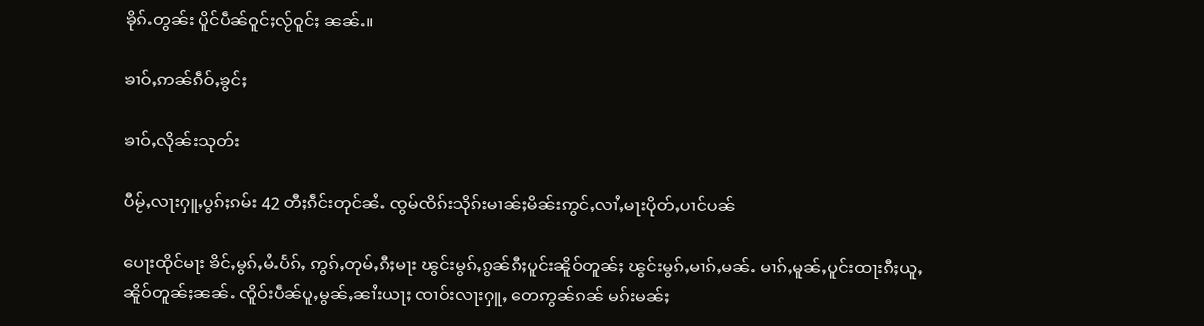ၶိုၵ်ႉတွၼ်း ပိူင်ပဵၼ်ဝူင်ႈလႂ်ဝူင်ႈ ၼၼ်ႉ။

ၶၢဝ်ႇဢၼ်ၵဵဝ်ႇၶွင်ႈ

ၶၢဝ်ႇလိုၼ်းသုတ်း

ပီမႂ်ႇလႃးႁူႇပွၵ်ႈၵမ်း 42 တီႈၵဵင်းတုင်ၼႆႉ ၸွမ်ၸိၵ်းသိုၵ်းမၢၼ်ႈမိၼ်းဢွင်ႇလၢႆႇမႃးပိုတ်ႇပၢင်ပၼ်

ပေႃးထိုင်မႃး ၶိင်ႇမွၵ်ႇမႆႉပႅၵ်ႇ ဢွၵ်ႇတုမ်ႇၵီႈမႃး ၽွင်းမွၵ်ႇၵွၼ်ၵီႈပူင်းၼိူဝ်တူၼ်ႈ ၽွင်းမွၵ်ႇမၢၵ်ႇမၼ်ႉ မၢၵ်ႇမူၼ်ႇပူင်းထႃးၵီႈယူႇၼိူဝ်တူၼ်ႈၼၼ်ႉ ၸိူဝ်းပဵၼ်ပူႇမွၼ်ႇၼၢႆးယႃႈ ၸၢဝ်းလႃးႁူႇ တေဢွၼ်ၵၼ် မၵ်းမၼ်ႈ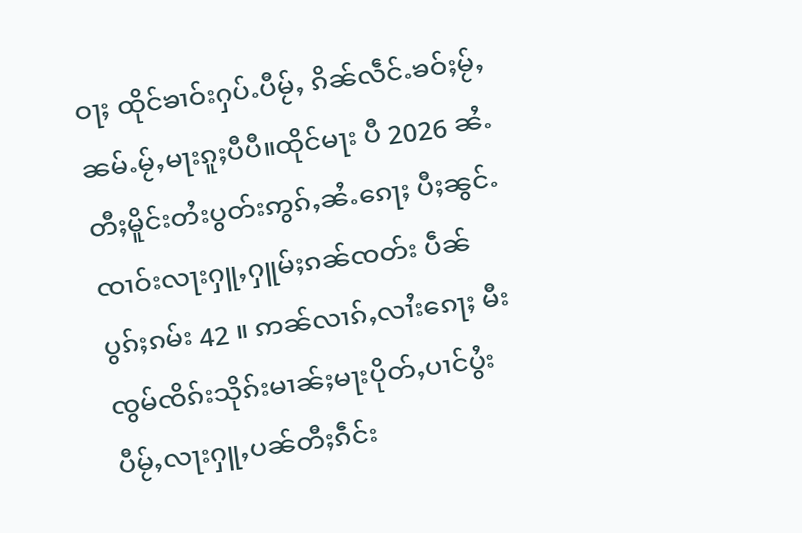ဝႃႈ ထိုင်ၶၢဝ်းႁပ်ႉပီမႂ်ႇ ၵိၼ်လဵင်ႉၶဝ်ႈမႂ်ႇၼမ်ႉမႂ်ႇမႃးၵူႈပီပီ။ထိုင်မႃး ပီ 2026 ၼႆႉ တီႈမိူင်းတႆးပွတ်းဢွၵ်ႇၼႆႉၵေႃႈ ပီႈၼွင်ႉၸၢဝ်းလႃးႁူႇႁူမ်ႈၵၼ်ၸတ်း ပဵၼ် ပွၵ်ႈၵမ်း 42 ။ ဢၼ်လၢၵ်ႇလၢႆးၵေႃႈ မီးၸွမ်ၸိၵ်းသိုၵ်းမၢၼ်ႈမႃးပိုတ်ႇပၢင်ပွႆးပီမႂ်ႇလႃးႁူႇပၼ်တီႈၵဵင်း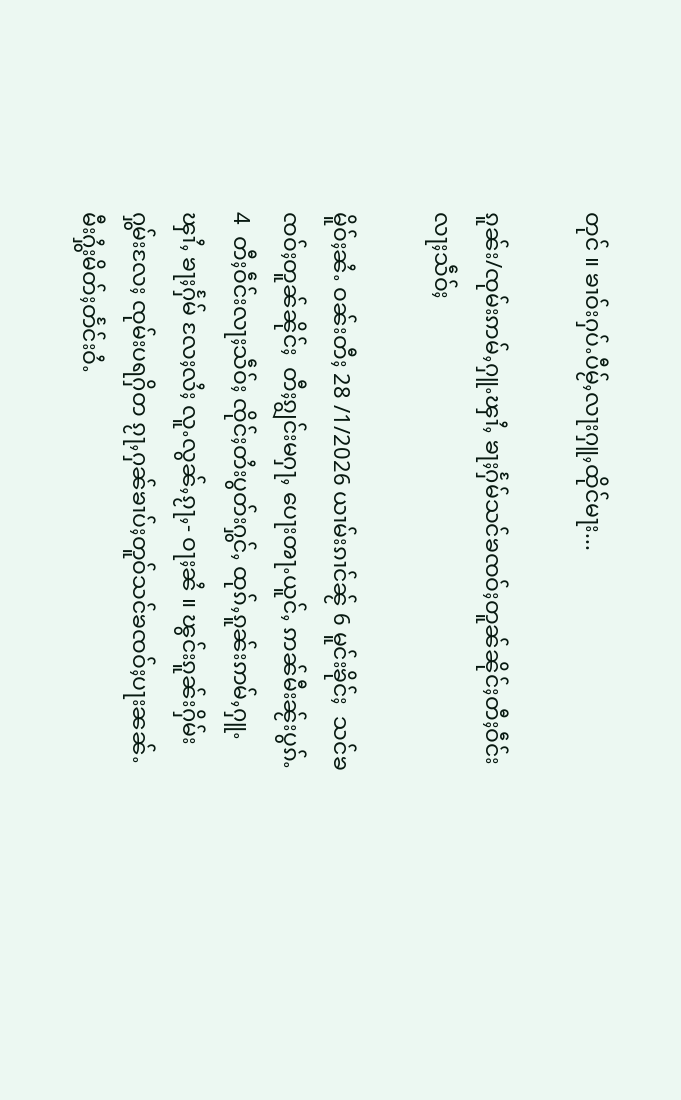တုင် ။ ၶၢဝ်းႁပ်ႉပီမႂ်ႇလႃးႁူႇထိုင်မႃး...

ၵူၼ်း/ၸုမ်းဢမ်ႇႁူႉၾၢႆႇ ၶႃႈႁႅမ်သင်ၶၸဝ်ႈတူၼ်ၼိုင်ႈတီႈဝဵင်းလႃႈသဵဝ်ႈ

မိူဝ်ႈၼႆႉ ဝၼ်းတီႈ 28 /1/2026 ယၢမ်းၵၢင်ၼႂ် 6 မူင်းၶိုင်ႈ  သင်ၶၸဝ်ႈတူၼ်ၼိုင်ႈ  တီႈၵျွင်းမႁႃႇ ပေႃးၻႃႉယူင်ႇ ဢၼ်မီးၼႂ်းပွၵ်ႉ 4  တီႈဝဵင်းလႃႈသဵဝ်ႈ ၸိုင်ႈတႆးပွတ်းႁွင်ႇ ထုၵ်ႇၵူၼ်းဢမ်ႇႁူႉၾၢႆႇ ၶႃႈႁႅမ် လႄႈလႆႈ လူႉလွၼ်ႇၵႂႃႇ- ဝႃႈၼႆ ။ ၽွင်းၵူၼ်းႁိမ်းႁွမ်းလႄႈ ၸုမ်းပရႁိတ ၵႂႃႇႁၼ်ၶၢပ်ႈတူဝ်သင်ၶၸဝ်ႈပႃးၼၼ်ႉ   မီးႁွႆးမိတ်ႈတႅင်းဝႆႉ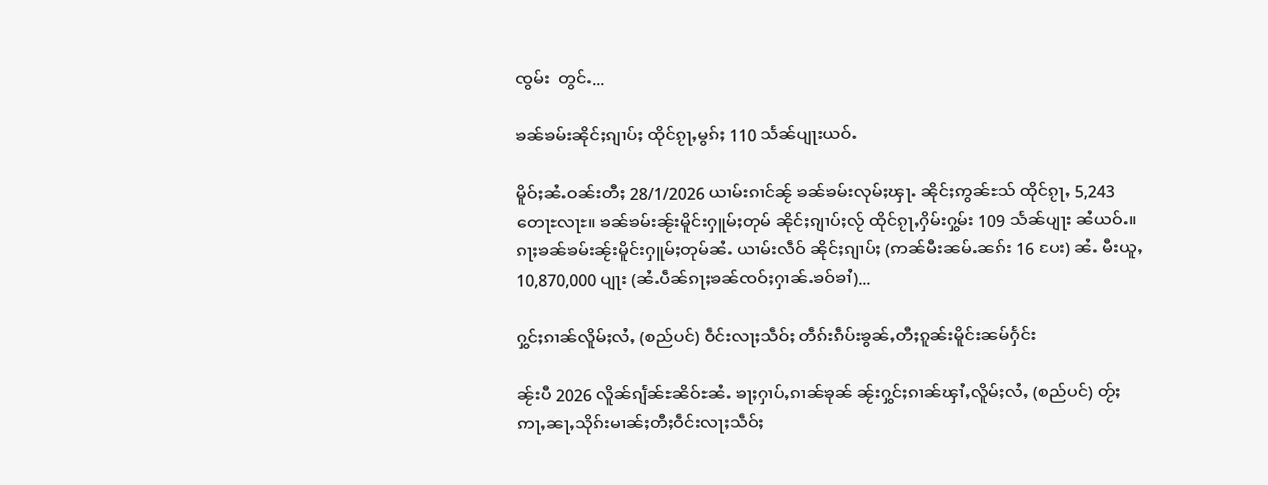ၸွမ်း  တွင်ႉ...

ၶၼ်ၶမ်းၼိုင်ႈၵျၢပ်ႈ ထိုင်ၵႂႃႇမွၵ်ႈ 110 သႅၼ်ပျႃးယဝ်ႉ

မိူဝ်ႈၼႆႉဝၼ်းတီႈ 28/1/2026 ယၢမ်းၵၢင်ၼႂ် ၶၼ်ၶမ်းလုမ်ႈၾႃႉ ၼိုင်ႈဢွၼ်ႊသ် ထိုင်ၵႂႃႇ 5,243 တေႃႊလႃႊ။ ၶၼ်ၶမ်းၼႂ်းမိူင်းႁူမ်ႈတုမ် ၼိုင်ႈၵျၢပ်ႈလႂ် ထိုင်ၵႂႃႇႁိမ်းႁွမ်း 109 သႅၼ်ပျႃး ၼႆယဝ်ႉ။ ၵႃႈၶၼ်ၶမ်းၼႂ်းမိူင်းႁူမ်ႈတုမ်ၼႆႉ ယၢမ်းလဵဝ် ၼိုင်ႈၵျၢပ်ႈ (ဢၼ်မီးၼမ်ႉၼၵ်း 16 ပႄး) ၼႆႉ မီးယူႇ 10,870,000 ပျႃး (ၼႆႉပဵၼ်ၵႃႈၶၼ်ၸဝ်ႈႁၢၼ်ႉၶဝ်ၶၢႆ)...

ႁွင်ႈၵၢၼ်လိူမ်ႈလႆႇ (စည်ပင်) ဝဵင်းလႃႈသဵဝ်ႈ တဵၵ်းၵဵပ်းၶွၼ်ႇတီႈၵူၼ်းမိူင်းၼမ်ႁႅင်း

ၼႂ်းပီ 2026 လိူၼ်ၵျႅၼ်ႊၼိဝ်ႊၼႆႉ ၶႃႈႁၢပ်ႇၵၢၼ်ၶုၼ် ၼႂ်းႁွင်ႈၵၢၼ်ၾၢႆႇလိူမ်ႈလႆႇ (စည်ပင်) တႂ်ႈ ဢႃႇၼႃႇသိုၵ်းမၢၼ်ႈတီႈဝဵင်းလႃႈသဵဝ်ႈ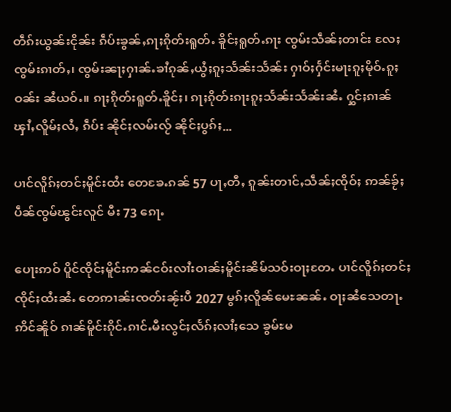တဵၵ်းယွၼ်းငိုၼ်း ၵဵပ်းၶွၼ်ႇၵႃႈၵိုတ်းရူတ်ႉ ၶိူင်ႈရူတ်ႉၵႃး ၸွမ်းသဵၼ်ႈတၢင်း လႄႈ ၸွမ်းၵၢတ်ႇ၊ ၸွမ်းၼႃႈႁၢၼ်ႉၶၢႆၵုၼ်ႇယွႆႈၵူႈသႅၼ်းသႅၼ်း ႁၢဝ်ႈႁႅင်းမႃးၵူႈမိုဝ်ႉၵူႈဝၼ်း ၼႆယဝ်ႉ။ ၵႃႈၵိုတ်းရူတ်ႉၶိူင်ႈ၊ ၵႃႈၵိုတ်းၵႃးၵူႈသႅၼ်းသႅၼ်းၼႆႉ ႁွင်ႈၵၢၼ်ၾၢႆႇလိူမ်ႈလႆႇ ၵဵပ်း ၼိုင်ႈလမ်းလႂ် ၼိုင်ႈပွၵ်ႈ...

ပၢင်လိူၵ်ႈတင်ႈမိူင်းထႆး တေၶႄႉၵၼ် 57 ပႃႇတီႇ ၵူၼ်းတၢင်ႇသဵၼ်ႈၸိုဝ်ႈ ဢၼ်ၶႂ်ႈပဵၼ်ၸွမ်ၽွင်းလူင် မီး 73 ၵေႃႉ

ပေႃးဢဝ် ပိူင်ၸိုင်ႈမိူင်းဢၼ်ငဝ်းလၢႆးဝၢၼ်ႈမိူင်းၼိမ်သဝ်းဝႃႈတႄႉ ပၢင်လိူၵ်ႈတင်ႈၸိုင်ႈထႆးၼႆႉ တေဢၢၼ်းၸတ်းၼႂ်းပီ 2027 မွၵ်ႈလိူၼ်မေႊၼၼ်ႉ ဝႃႈၼႆသေတႃႉ ဢိင်ၼိူဝ် ၵၢၼ်မိူင်းၵိုင်ႉၵၢင်ႉမီးလွင်ႈလႅၵ်ႈလၢႆႈသေ ၶွမ်ႊမ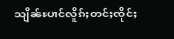သျိၼ်ႊပၢင်လိူၵ်ႈတင်ႈၸိုင်ႈ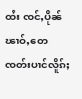ထႆး ၸင်ႇပိုၼ်ၽၢဝ်ႇတေၸတ်းပၢင်လိူၵ်ႈ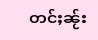တင်ႈၼႂ်း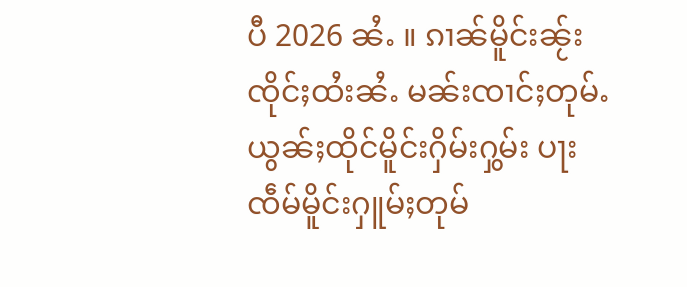ပီ 2026 ၼႆႉ ။ ၵၢၼ်မိူင်းၼႂ်းၸိုင်ႈထႆးၼႆႉ မၼ်းၸၢင်ႈတုမ်ႉယွၼ်ႈထိုင်မိူင်းႁိမ်းႁွမ်း ပႃးၸဵမ်မိူင်းႁူမ်ႈတုမ်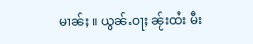မၢၼ်ႈ ။ ယွၼ်ႉဝႃႈ ၼႂ်းထႆး မီး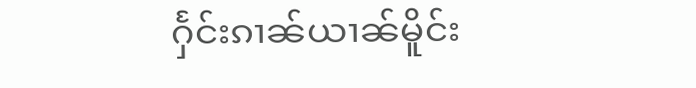ႁႅင်းၵၢၼ်ယၢၼ်မိူင်း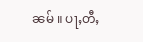ၼမ် ။ ပႃႇတီႇ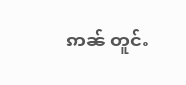ဢၼ် တူင်ႉ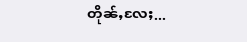တိုၼ်ႇလႄႈ...